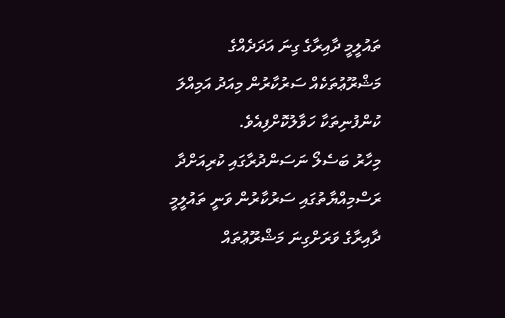ތައުލީމީ ދާއިރާގެ ގިނަ އަދަދެއްގެ މަޝްރޫޢުތަކެއް ސަރުކާރުން މިއަދު އަމިއްލަ ކުންފުނިތަކާ ހަވާލުކޮށްފިއެވެ.
މިހާރު ބަސެލޯ ނަސަންދުރާގައި ކުރިއަށްދާ ރަސްމިއްޔާތުގައި ސަރުކާރުން ވަނީ ތައުލީމީ ދާއިރާގެ ވަރަށްގިނަ މަޝްރޫޢުތައް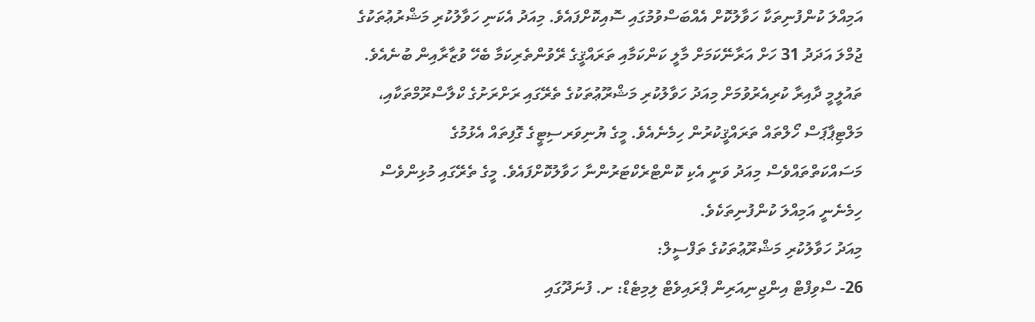އަމިއްލަ ކުންފުނިތަކާ ހަވާލުކޮށް އެއްބަސްވުމުގައި ސޮއިކޮށްފައެވެ. މިއަދު އެކަނި ހަވާލުކުރި މަޝްރުޢުތަކުގެ ޖުމްލަ އަދަދު 31 ހަށް އަރާނޭކަމަށް މާލީ ކަންކަމާއި ތަރައްޤީގެ ރޭވުންތެރިކަމާ ބެހޭ ވުޒާރާއިން ބުނެއެވެ.
ތައުލީމީ ދާއިރާ ކުރިއެރުވުމަށް މިއަދު ހަވާލުކުރި މަޝްރޫޢުތަކުގެ ތެރޭގައި ރަށްރަށުގެ ކްލާސްރޫމްތަކާއި، މަލްޓިޕާޕަސް ހޯލްތައް ތަރައްޤީކުރުން ހިމެނެއެވެ. މީގެ ޔުނިވަރސިޓީގެ ގޮފިތައް އެޅުމުގެ މަސައްކަތްތައްވެސް މިއަދު ވަނީ އެކި ކޮންޓްރެކްޓަރުންނާ ހަވާލުކޮށްފައެވެ. މީގެ ތެރޭގައި މުޅިންވެސް ހިމެނެނީ އަމިއްލަ ކުންފުނިތަކެވެ.
މިއަދު ހަވާލުކުރި މަޝްރޫޢުތަކުގެ ތަފްސީލް:
26- ސްވިފްޓް އިންޖިނިއަރިން ޕްރައިވެޓް ލިމިޓެޑް: ށ. ފުނަދޫގައި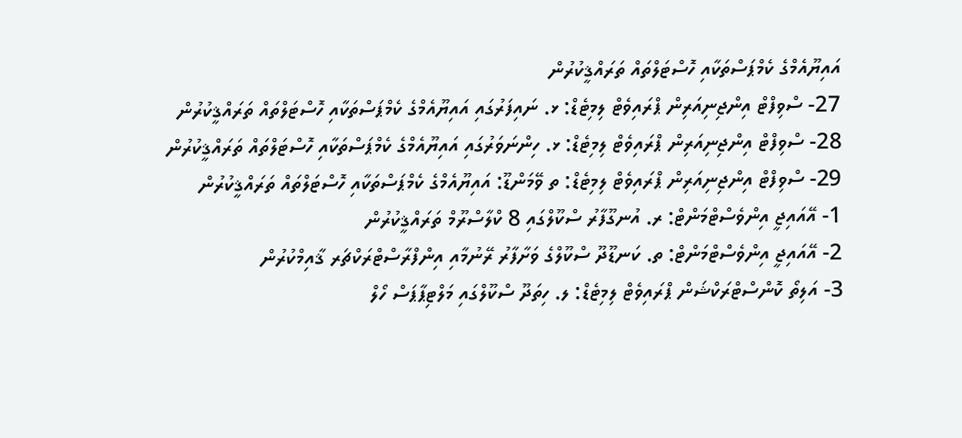އައިޔޫއެމްގެ ކެމްޕަސްތަކާއި ހޮސްޓަލްތައް ތަރައްޤީކުރުން
27- ސްވިފްޓް އިންޖިނިއަރިން ޕްރައިވެޓް ލިމިޓެޑް: ޅ. ނައިފަރުގައި އައިޔޫއެމްގެ ކެމްޕަސްތަކާއި ހޮސްޓަލްތައް ތަރައްޤީކުރުން
28- ސްވިފްޓް އިންޖިނިއަރިން ޕްރައިވެޓް ލިމިޓެޑް: ޅ. ހިންނަވަރުގައި އައިޔޫއެމްގެ ކެމްޕަސްތަކާއި ހޮސްޓަލްތައް ތަރައްޤީކުރުން
29- ސްވިފްޓް އިންޖިނިއަރިން ޕްރައިވެޓް ލިމިޓެޑް: ތ ވޭމަންޑޫ: އައިޔޫއެމްގެ ކެމްޕަސްތަކާއި ހޮސްޓަލްތައް ތަރައްޤީކުރުން
1- އޭއައިޖީ އިންވެސްޓްމަންޓް: ރ. އުނގޫފާރު ސްކޫލްގައި 8 ކްލާސްރޫމް ތަރައްޤީކުރުން
2- އޭއައިޖީ އިންވެސްޓްމަންޓް: ތ. ކަނޑޫދޫ ސްކޫލްގެ ވަށާފާރު ރޭނުމާއި އިންފްރާސްޓްރަކްޗަރ ޤާއިމްކުރުން
3- އަލިތޯ ކޮންސްޓްރަކްޝަން ޕްރައިވެޓް ލިމިޓެޑް: ލ. ހިތަދޫ ސްކޫލްގައި މަލްޓިޕާޕަސް ހޯލް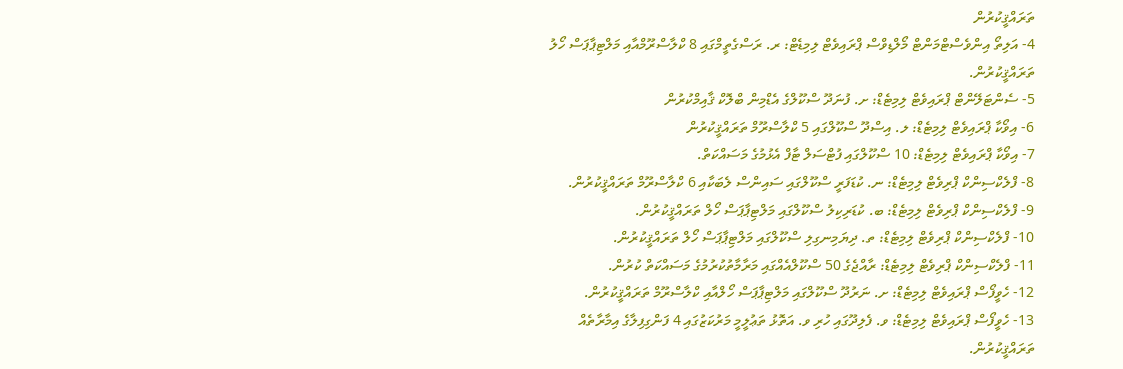ތަރައްޤީކުރުން
4- އަލިތޯ އިންވެސްޓްމަންޓް މޯލްޑިވްސް ޕްރައިވެޓް ލިމިޑެޓް: ރ. ރަސްގެތީމްގައި 8 ކްލާސްރޫމްއާއި މަލްޓިޕާޕަސް ހޯލު ތަރައްޤީކުރުން.
5- ސެންޓަލޭންޓް ޕްރައިވެޓް ލިމިޓެޑް: ށ. ފުނަދޫ ސްކޫލްގެ އެޑްމިން ބްލޮކް ޤާއިމްކުރުން
6- އިވޯކާ ޕްރައިވެޓް ލިމިޓެޑް: ލ. އިސްދޫ ސްކޫލްގައި 5 ކްލާސްރޫމް ތަރައްޤީކުރުން
7- އިވޯކާ ޕްރައިވެޓް ލިމިޓެޑް: 10 ސްކޫލްގައި ފުޓްސަލް ޓާފް އެޅުމުގެ މަސައްކަތް.
8- ފްލެކްސިންކް ޕްރިވެޓް ލިމިޓެޑް: ނ. ކުޑަފަރީ ސްކޫލްގައި ސައިންސް ލެބަކާއި 6 ކްލާސްރޫމް ތަރައްޤީކުރުން.
9- ފްލެކްސިންކް ޕްރިވެޓް ލިމިޓެޑް: ބ. ކުޑަރިކިލު ސްކޫލްގައި މަލްޓިޕާޕަސް ހޯލް ތަރައްޤީކުރުން.
10- ފްލެކްސިންކް ޕްރިވެޓް ލިމިޓެޑް: ތ. ދިޔަމިނގިލި ސްކޫލްގައި މަލްޓިޕާޕަސް ހޯލް ތަރައްޤީކުރުން.
11- ފްލެކްސިންކް ޕްރިވެޓް ލިމިޓެޑް: ރާއްޖެގެ 50 ސްކޫލްއެއްގައި މަރާމާތުކުރުމުގެ މަސައްކަތް ކުރުން.
12- ހެވީފޯސް ޕްރައިވެޓް ލިމިޓެޑް: ށ. ނަރުދޫ ސްކޫލްގައި މަލްޓިޕާޕަސް ހޯލްއާއި ކްލާސްރޫމް ތަރައްޤީކުރުން.
13- ހެވީފޯސް ޕްރައިވެޓް ލިމިޓެޑް: ވ. ފެލިދޫގައި ހުރި ވ. އަތޮޅު ތަޢުލީމީ މަރުކަޒުގައި 4 ފަންގިފިލާގެ އިމާރާތެއް ތަރައްޤީކުރުން.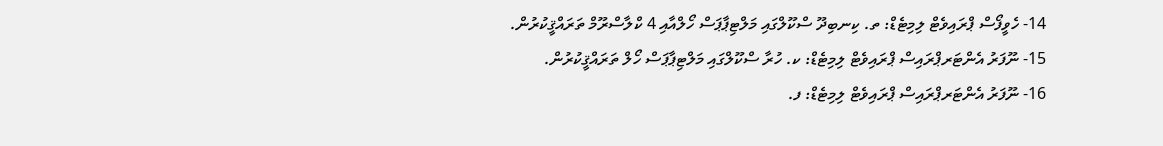14- ހެވީފޯސް ޕްރައިވެޓް ލިމިޓެޑް: ތ. ކިނބިދޫ ސްކޫލްގައި މަލްޓިޕާޕަސް ހޯލްއާއި 4 ކްލާސްރޫމް ތަރައްޤީކުރުން.
15- ނޫފަރު އެންޓަރޕްރައިސް ޕްރައިވެޓް ލިމިޓެޑް: ކ. ހުރާ ސްކޫލްގައި މަލްޓިޕާޕަސް ހޯލް ތަރައްޤީކުރުން.
16- ނޫފަރު އެންޓަރޕްރައިސް ޕްރައިވެޓް ލިމިޓެޑް: ފ.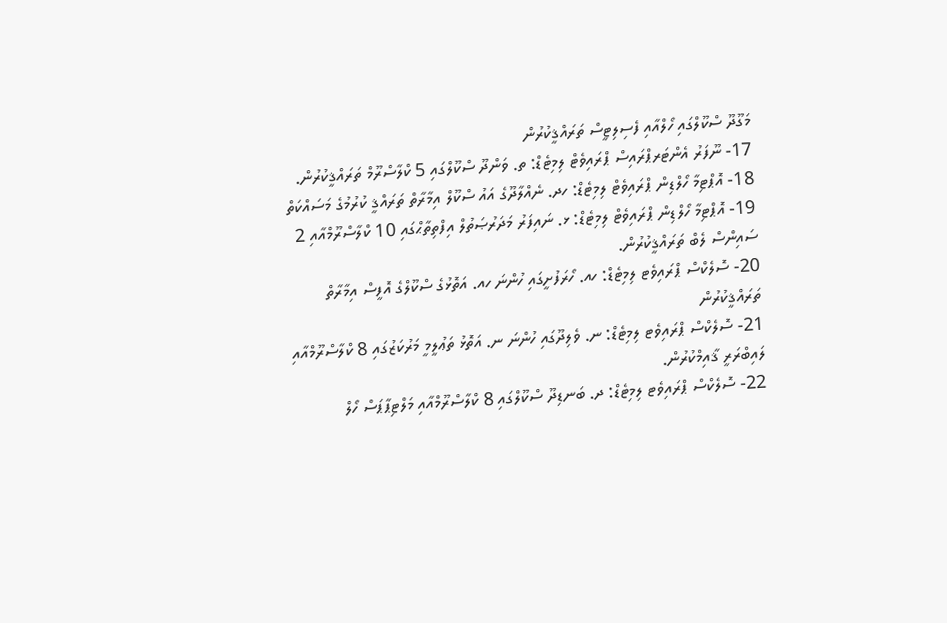މަގޫދޫ ސްކޫލްގައި ހޯލްއާއި ފެސިލިޓީސް ތަރައްޤީކުރުން
17- ނޫފަރު އެންޓަރޕްރައިސް ޕްރައިވެޓް ލިމިޓެޑް: ތ. ވަންދޫ ސްކޫލްގައި 5 ކްލާސްރޫމް ތަރައްޤީކުރުން.
18- އޮޕްޓިމާ ހޯލްޑިން ޕްރައިވެޓް ލިމިޓެޑް: ހދ. ނެއްލާދޫގެ އައު ސްކޫލް އިމާރާތް ތަރައްޤީ ކުރުމުގެ މަސައްކަތް
19- އޮޕްޓިމާ ހޯލްޑިން ޕްރައިވެޓް ލިމިޓެޑް: ޅ. ނައިފަރު މަދަރުޞަތުލް އިފްތިތާޙްގައި 10 ކްލާސްރޫމްއާއި 2 ސައިންސް ލެބް ތަރައްޤީކުރުން.
20- ސޮލެކްސް ޕްރައިވެޓ ލިމިޓެޑް: ހއ. ހޯރަފުށީގައި ހުންނަ ހއ. އަތޮޅުގެ ސްކޫލްގެ އޮފީސް އިމާރާތް ތަރައްޤީކުރުން
21- ސޮލެކްސް ޕްރައިވެޓ ލިމިޓެޑް: ނ. ވެލިދޫގައި ހުންނަ ނ. އަތޮޅު ތަޢުލީމީ މަރުކަޒުގައި 8 ކްލާސްރޫމްއާއި ލައިބްރަރީ ޤާއިމްކުރުން.
22- ސޮލެކްސް ޕްރައިވެޓ ލިމިޓެޑް: ދ. ބަނޑިދޫ ސްކޫލްގައި 8 ކްލާސްރޫމްއާއި މަލްޓިޕާޕަސް ހޯލް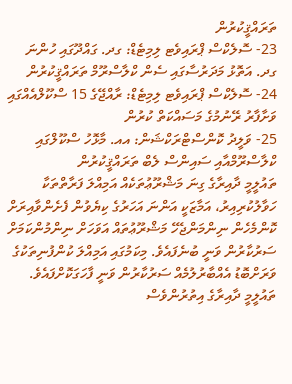ތަރައްޤީކުރުން
23- ސޮލެކްސް ޕްރައިވެޓ ލިމިޓެޑް: ގދ. ގައްދޫގައި ހުންނަ ގދ. އަތޮޅު މަދަރުސާގައި ސެން ކްލާސްރޫމް ތަރައްޤީކުރުން
24- ސޮލެކްސް ޕްރައިވެޓ ލިމިޓެޑް: ރާއްޖޭގެ 15 ސްކޫލްއެއްގައި ވަށާފާރު ރޭނުމުގެ މަސައްކަތް ކުރުން
25- ވަލީދު ކޮންސްޓްރަކްޝަން: އއ. މާޅޮހު ސްކޫލްގައި ކްލާސްރޫމްއާއި ސައިންސް ލެބް ތަރައްޤީކުރުން
ތައުލީމީ ދާއިރާގެ ގިނަ މަޝްރޫޢުތަކެއް އަމިއްލަ ފަރާތްތަކާ ހަވާލުކުރިއިރު، އަމާޒަކީ އަންނަ އަހަރުގެ ކިޔެވުން ފެށެންވާއިރަށް ކޮންމެހެން ނިންމަންޖެހޭ މަޝްރޫޢުތައް އަވަހަށް ނިންމުންކަމަށް ސަރުކާރުން ވަނީ ބުނެފައެވެ. މިކަމުގައި އަމިއްލަ ކުންފުނިތަކުގެ ވަރަށްބޮޑު އެއްބާރުލުމެއް ސަރުކާރުން ވަނީ ފާހަގަކޮށްފައެވެ.
ތައުލީމީ ދާއިރާގެ އިތުރުންވެސް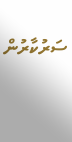ސަރުކާރުން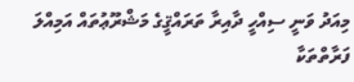މިއަދު ވަނީ ސިއްހީ ދާއިރާ ތަރައްޤީގެ މަޝްރޫޢުތައް އަމިއްލަ ފަރާތްތަކާ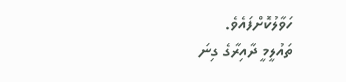ހަވާލުކޮށްފައެވެ.
ތައުލީމީ ދާއިރާގެ ގިނަ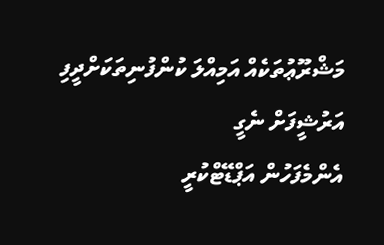މަޝްރޫޢުތަކެއް އަމިއްލަ ކުންފުނިތަކަށްދީފި
އަރުޝީފަށް ނެގީ
އެންމެފަހުން އަޕްޑޭޓްކުރީ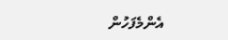އެންމެފަހުން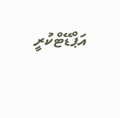އަޕްޑޭޓްކުރީ